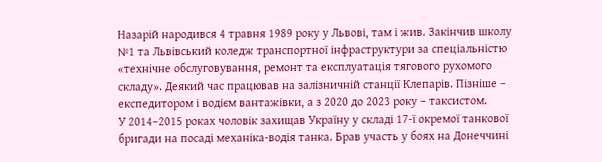Назарій народився 4 травня 1989 року у Львові, там і жив. Закінчив школу №1 та Львівський коледж транспортної інфраструктури за спеціальністю «технічне обслуговування, ремонт та експлуатація тягового рухомого складу». Деякий час працював на залізничній станції Клепарів. Пізніше – експедитором і водієм вантажівки, а з 2020 до 2023 року – таксистом.
У 2014–2015 роках чоловік захищав Україну у складі 17-ї окремої танкової бригади на посаді механіка-водія танка. Брав участь у боях на Донеччині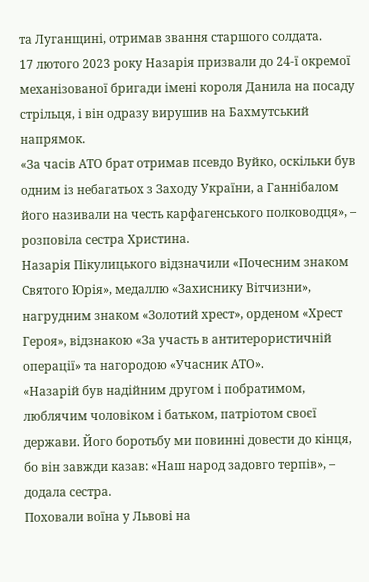та Луганщині, отримав звання старшого солдата.
17 лютого 2023 року Назарія призвали до 24-ї окремої механізованої бригади імені короля Данила на посаду стрільця, і він одразу вирушив на Бахмутський напрямок.
«За часів АТО брат отримав псевдо Вуйко, оскільки був одним із небагатьох з Заходу України, а Ганнібалом його називали на честь карфагенського полководця», – розповіла сестра Христина.
Назарія Пікулицького відзначили «Почесним знаком Святого Юрія», медаллю «Захиснику Вітчизни», нагрудним знаком «Золотий хрест», орденом «Хрест Героя», відзнакою «За участь в антитерористичній операції» та нагородою «Учасник АТО».
«Назарій був надійним другом і побратимом, люблячим чоловіком і батьком, патріотом своєї держави. Його боротьбу ми повинні довести до кінця, бо він завжди казав: «Наш народ задовго терпів», – додала сестра.
Поховали воїна у Львові на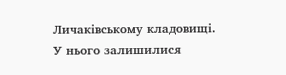Личаківському кладовищі.
У нього залишилися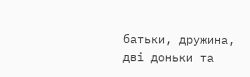батьки, дружина, дві доньки та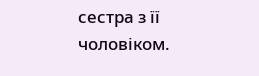сестра з її чоловіком.